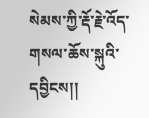སེམས་ཀྱི་རྡོ་རྗེ་འོད་གསལ་ཆོས་སྐུའི་དབྱིངས།།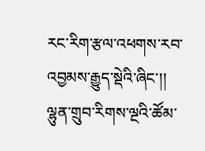རང་རིག་རྩལ་འཕགས་རབ་འབྱམས་རྒྱུད་སྡེའི་ཞིང་།།
ལྷུན་གྲུབ་རིགས་ལྔའི་ཚོམ་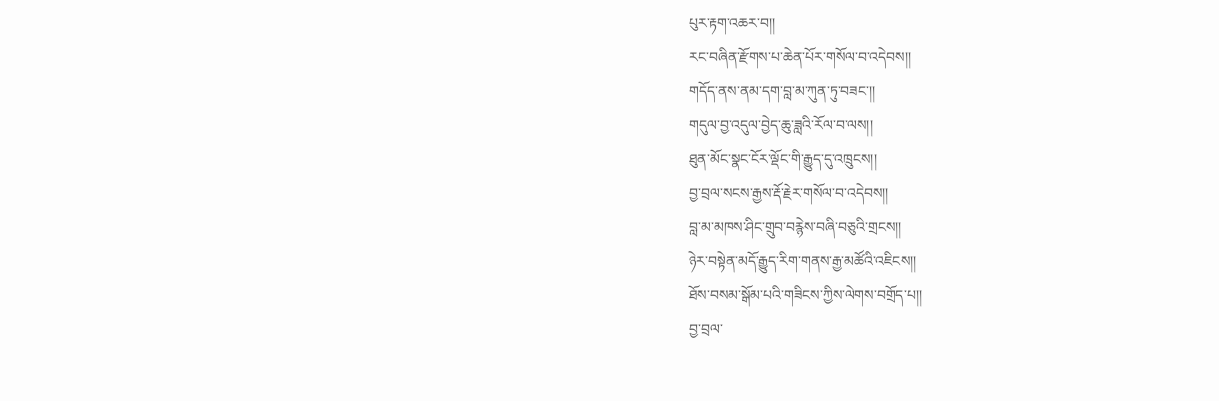པུར་རྟག་འཆར་བ།།
རང་བཞིན་རྫོགས་པ་ཆེན་པོར་གསོལ་བ་འདེབས།།
གདོད་ནས་ནམ་དག་བླ་མ་ཀུན་ཏུ་བཟང་།།
གདུལ་བྱ་འདུལ་བྱེད་ཆུ་ཟླའི་རོལ་བ་ལས།།
ཐུན་མོང་སྣང་ངོར་ལྡོང་གི་རྒྱུད་དུ་འཁྲུངས།།
བྱ་བྲལ་སངས་རྒྱས་རྡོ་རྗེར་གསོལ་བ་འདེབས།།
བླ་མ་མཁས་ཤིང་གྲུབ་བརྙེས་བཞི་བཅུའི་གྲངས།།
ཉེར་བསྟེན་མདོ་རྒྱུད་རིག་གནས་རྒྱ་མཚོའི་འཇིངས།།
ཐོས་བསམ་སྒོམ་པའི་གཟིངས་ཀྱིས་ལེགས་བགྲོད་པ།།
བྱ་བྲལ་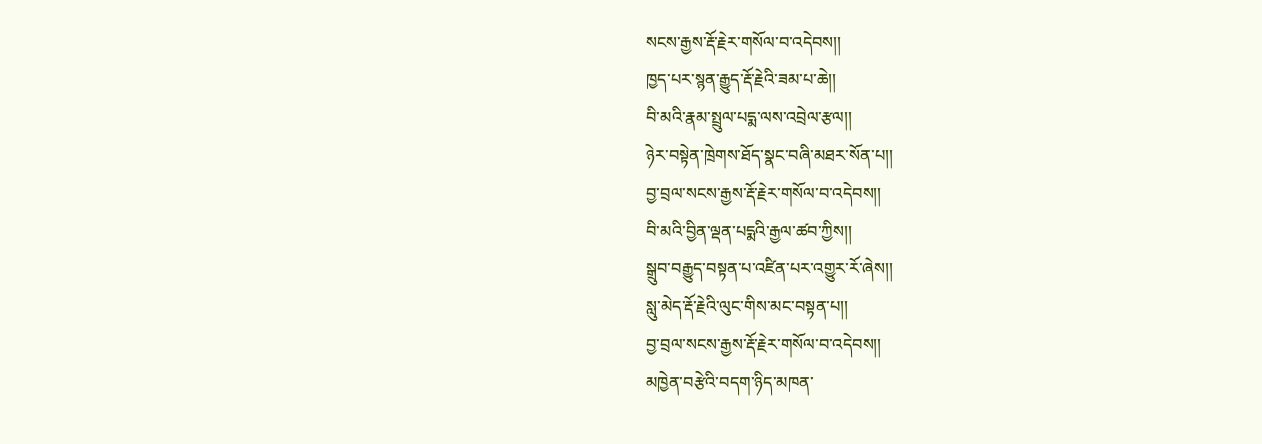སངས་རྒྱས་རྡོ་རྗེར་གསོལ་བ་འདེབས།།
ཁྱད་པར་སྙན་རྒྱུད་རྡོ་རྗེའི་ཟམ་པ་ཆེ།།
བི་མའི་རྣམ་སྤྲུལ་པདྨ་ལས་འབྲེལ་རྩལ།།
ཉེར་བསྟེན་ཁྲེགས་ཐོད་སྣང་བཞི་མཐར་སོན་པ།།
བྱ་བྲལ་སངས་རྒྱས་རྡོ་རྗེར་གསོལ་བ་འདེབས།།
བི་མའི་བྱིན་ལྡན་པདྨའི་རྒྱལ་ཚབ་ཀྱིས།།
སྒྲུབ་བརྒྱུད་བསྟན་པ་འཛིན་པར་འགྱུར་རོ་ཞེས།།
སླུ་མེད་རྡོ་རྗེའི་ལུང་གིས་མང་བསྟན་པ།།
བྱ་བྲལ་སངས་རྒྱས་རྡོ་རྗེར་གསོལ་བ་འདེབས།།
མཁྱེན་བརྩེའི་བདག་ཉིད་མཁན་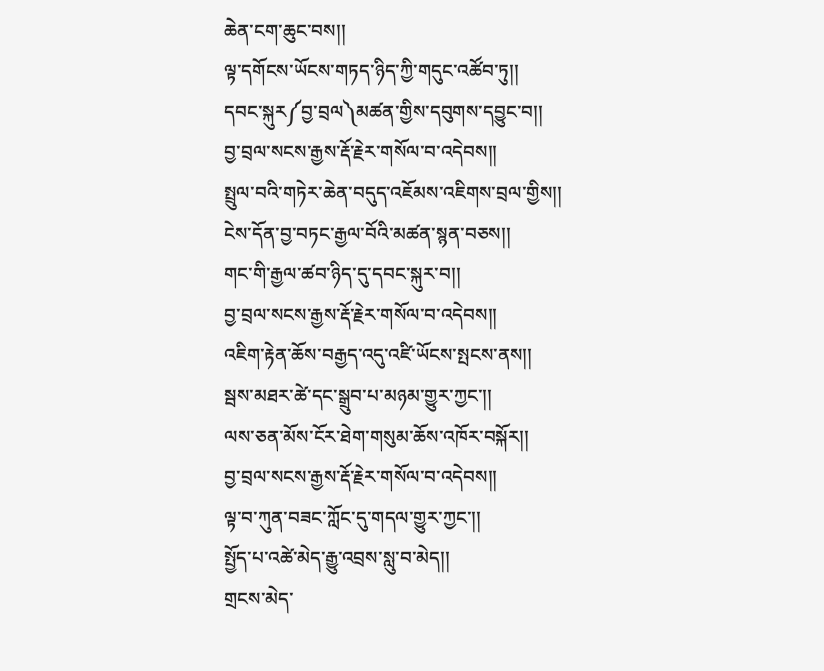ཆེན་ངག་ཆུང་བས།།
ལྟ་དགོངས་ཡོངས་གཏད་ཉིད་ཀྱི་གདུང་འཚོབ་ཏུ།།
དབང་སྐུར༼བྱ་བྲལ༽མཚན་གྱིས་དབུགས་དབྱུང་བ།།
བྱ་བྲལ་སངས་རྒྱས་རྡོ་རྗེར་གསོལ་བ་འདེབས།།
སྤྲུལ་བའི་གཏེར་ཆེན་བདུད་འཇོམས་འཇིགས་བྲལ་གྱིས།།
ངེས་དོན་བྱ་བཏང་རྒྱལ་བོའི་མཚན་སྙན་བཅས།།
གང་གི་རྒྱལ་ཚབ་ཉིད་དུ་དབང་སྐུར་བ།།
བྱ་བྲལ་སངས་རྒྱས་རྡོ་རྗེར་གསོལ་བ་འདེབས།།
འཇིག་རྟེན་ཆོས་བརྒྱད་འདུ་འཛི་ཡོངས་སྤངས་ནས།།
སྦས་མཐར་ཚེ་དང་སྒྲུབ་པ་མཉམ་གྱུར་ཀྱང་།།
ལས་ཅན་མོས་ངོར་ཐེག་གསུམ་ཆོས་འཁོར་བསྐོར།།
བྱ་བྲལ་སངས་རྒྱས་རྡོ་རྗེར་གསོལ་བ་འདེབས།།
ལྟ་བ་ཀུན་བཟང་ཀློང་དུ་གདལ་གྱུར་ཀྱང་།།
སྤྱོད་པ་འཚེ་མེད་རྒྱུ་འབྲས་སླུ་བ་མེད།།
གྲངས་མེད་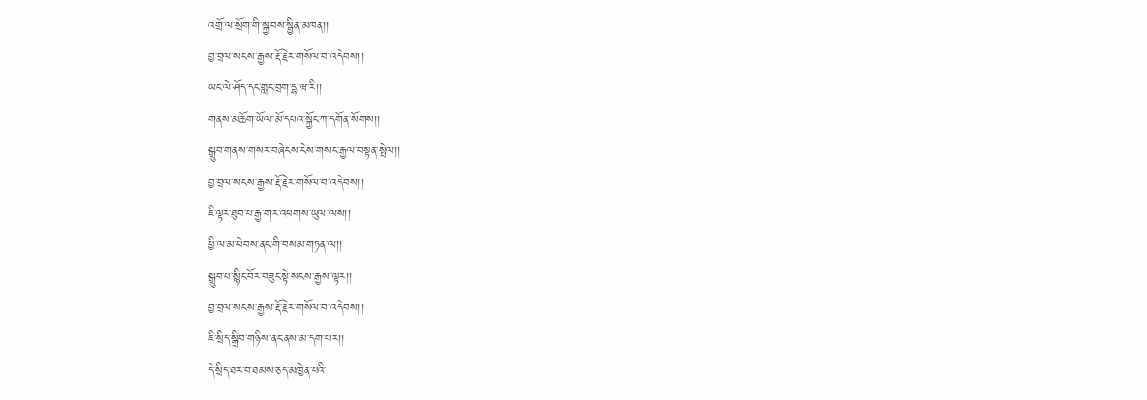འགྲོ་ལ་སྲོག་གི་སྐྱབས་སྦྱིན་མཁན།།
བྱ་བྲལ་སངས་རྒྱས་རྡོ་རྗེར་གསོལ་བ་འདེབས།།
ཡང་ལེ་ཤོད་དང་གླང་བྲག་དྷ་ཝ་རི།།
གནས་མཆོག་ཡོལ་མོ་དཔའ་སྐྱོང་ཀ་དགོན་སོགས།།
སྒྲུབ་གནས་གསར་བཞེངས་ངེས་གསང་རྒྱལ་བསྟན་སྤེལ།།
བྱ་བྲལ་སངས་རྒྱས་རྡོ་རྗེར་གསོལ་བ་འདེབས།།
ཇི་ལྟར་ཐུབ་པ་རྒྱ་གར་འཕགས་ཡུལ་ལས།།
ཕྱི་ལ་མ་ཕེབས་ནང་གི་བསམ་གཏན་ལ།།
སྒྲུབ་པ་སྙིང་བོར་བཟུང་སྟེ་སངས་རྒྱས་ལྟར།།
བྱ་བྲལ་སངས་རྒྱས་རྡོ་རྗེར་གསོལ་བ་འདེབས།།
ཇི་སྲིད་སྒྲིབ་གཉིས་ནང་ནས་མ་དག་པར།།
དེ་སྲིད་ཐར་བ་ཐམས་ཅད་མཁྱེན་པའི་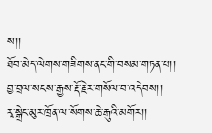ས།།
ཐོབ་མེད་ལེགས་གཟིགས་ནང་གི་བསམ་གཏན་པ།།
བྱ་བྲལ་སངས་རྒྱས་རྡོ་རྗེར་གསོལ་བ་འདེབས།།
རྭ་སྒྲེང་མུར་ཁྲོན་ལ་སོགས་ཆེ་རྒུའི་མགོར།།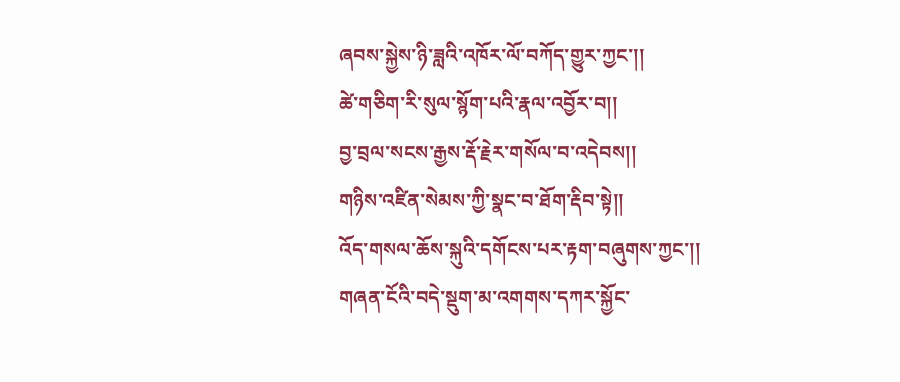ཞབས་སྐྱེས་ཉི་ཟླའི་འཁོར་ལོ་བཀོད་གྱུར་ཀྱང་།།
ཚེ་གཅིག་རི་སུལ་སྙོག་པའི་རྣལ་འབྱོར་བ།།
བྱ་བྲལ་སངས་རྒྱས་རྡོ་རྗེར་གསོལ་བ་འདེབས།།
གཉིས་འཛིན་སེམས་ཀྱི་སྣང་བ་ཐོག་རྡིབ་སྟེ།།
འོད་གསལ་ཆོས་སྐུའི་དགོངས་པར་རྟག་བཞུགས་ཀྱང་།།
གཞན་ངོའི་བདེ་སྡུག་མ་འགགས་དཀར་སྐྱོང་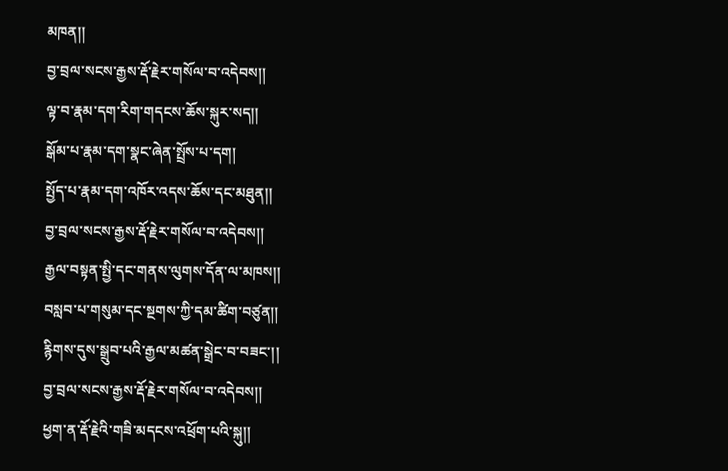མཁན།།
བྱ་བྲལ་སངས་རྒྱས་རྡོ་རྗེར་གསོལ་བ་འདེབས།།
ལྟ་བ་རྣམ་དག་རིག་གདངས་ཆོས་སྐུར་སད།།
སྒོམ་པ་རྣམ་དག་སྣང་ཞེན་སྤྲོས་པ་དག།
སྤྱོད་པ་རྣམ་དག་འཁོར་འདས་ཆོས་དང་མཐུན།།
བྱ་བྲལ་སངས་རྒྱས་རྡོ་རྗེར་གསོལ་བ་འདེབས།།
རྒྱལ་བསྟན་སྤྱི་དང་གནས་ལུགས་དོན་ལ་མཁས།།
བསླབ་པ་གསུམ་དང་སྔགས་ཀྱི་དམ་ཚིག་བཙུན།།
རྙིགས་དུས་སྒྲུབ་པའི་རྒྱལ་མཚན་སྒྲེང་བ་བཟང་།།
བྱ་བྲལ་སངས་རྒྱས་རྡོ་རྗེར་གསོལ་བ་འདེབས།།
ཕྱག་ན་རྡོ་རྗེའི་གཟི་མདངས་འཕྲོག་པའི་སྐུ།།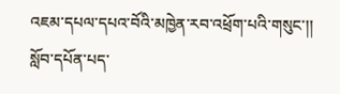འཇམ་དཔལ་དཔའ་བོའི་མཁྱེན་རབ་འཕྲོག་པའི་གསུང་།།
སློབ་དཔོན་པད་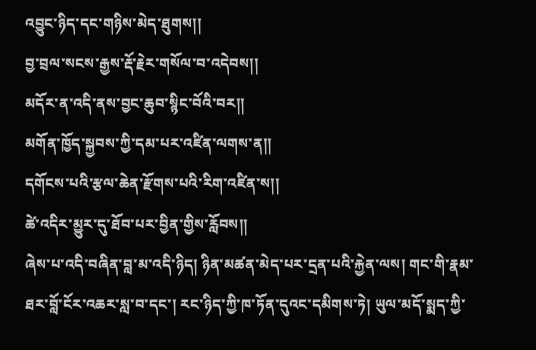འབྱུང་ཉིད་དང་གཉིས་མེད་ཐུགས།།
བྱ་བྲལ་སངས་རྒྱས་རྡོ་རྗེར་གསོལ་བ་འདེབས།།
མདོར་ན་འདི་ནས་བྱང་ཆུབ་སྙིང་བོའི་བར།།
མགོན་ཁྱོད་སྐྱབས་ཀྱི་དམ་པར་འཛིན་ལགས་ན།།
དགོངས་པའི་རྩལ་ཆེན་རྫོགས་པའི་རིག་འཛིན་ས།།
ཚེ་འདིར་མྱུར་དུ་ཐོབ་པར་བྱིན་གྱིས་རློབས།།
ཞེས་པ་འདི་བཞིན་བླ་མ་འདི་ཉིད། ཉིན་མཚན་མེད་པར་དྲན་པའི་རྐྱེན་ལས། གང་གི་རྣམ་ཐར་བློ་ངོར་འཆར་སླ་བ་དང་། རང་ཉིད་ཀྱི་ཁ་ཏོན་དུའང་དམིགས་ཏེ། ཡུལ་མདོ་སྨད་ཀྱི་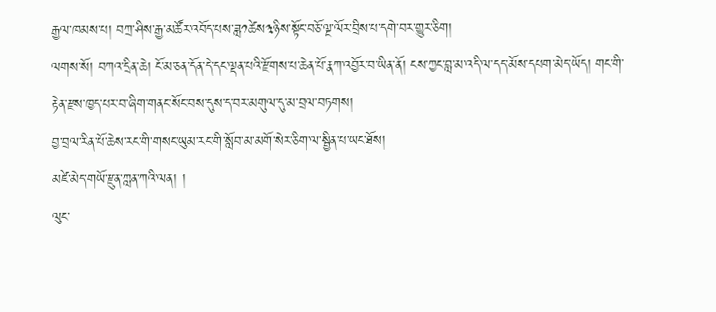རྒྱལ་ཁམས་པ། བཀྲ་ཤིས་རྒྱ་མཚོར་འབོད་པས་ཟླ༡ཚེས༣ཉིས་སྟོང་བཅོ་ལྔ་ལོར་བྲིས་པ་དགེ་བར་གྱུར་ཅིག།
ལགས་སོ། བཀའ་དྲིན་ཆེ། ངོ་མ་ཅན་དོན་དེ་དང་ལྡན་པའི་རྫོགས་པ་ཆེན་པོ་རྣཀ་འབྱོར་བ་ཡིན་ནོ། ངས་ཀྱང་བླ་མ་འདི་ལ་དད་མོས་དཔག་མེད་ཡོད། གང་གི་རྟེན་རྫས་ཁྱད་པར་བ་ཞིག་གནང་སོང་བས་དུས་ད་བར་མགུལ་དུ་མ་བྲལ་བཏགས།
བྱ་བྲལ་རིན་པོ་ཆེས་རང་གི་གསང་ཡུམ་རང་གི་སློབ་མ་མགོ་སེར་ཅིག་ལ་སྦྱིན་པ་ཡང་ཐོས།
མཛེ་མེད་གཡོ་རྫུན་ཀླན་ཀའི་ལན། །
ལུང་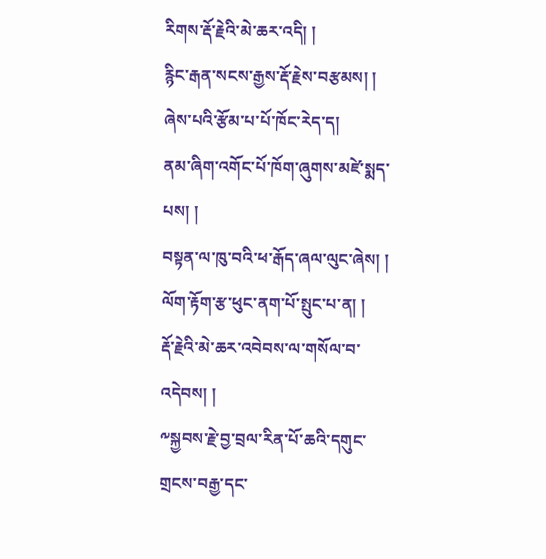རིགས་རྡོ་རྗེའི་མེ་ཆར་འདི། །
རྙིང་རྒན་སངས་རྒྱས་རྡོ་རྗེས་བརྩམས། ། ཞེས་པའི་རྩོམ་པ་པོ་ཁོང་རེད་ད།
ནམ་ཞིག་འགོང་པོ་ཁོག་ཞུགས་མཛེ་སྨད་པས། །
བསྟན་ལ་ཁུ་བའི་ཕ་རྒོད་ཞལ་ལུང་ཞེས། །
ལོག་རྟོག་རྩ་ཕུང་ནག་པོ་སྤུང་པ་ན། །
རྡོ་རྗེའི་མེ་ཆར་འབེབས་ལ་གསོལ་བ་འདེབས། །
༸སྐྱབས་རྗེ་བྱ་བྲལ་རིན་པོ་ཆའི་དགུང་གྲངས་བརྒྱ་དང་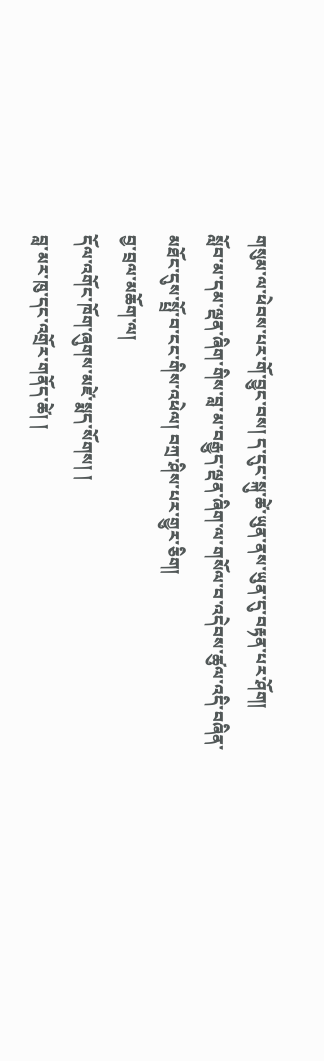གསུམ་ལ་ཕེབས་པར་གོ་བྱུང་བས། ད་དུང་སྐུ་ཚེ་ཡུན་ནས་ཡུན་དུ་བརྟན་པར་ཤོག།
སློབ་མ་དམ་ལྡན་ཞིག་གིས་བླ་མ་བརྒྱུད་ལྡན་ཞིག་ལ་གསོལ་བ་འདེབས་ཚུལ་འདི་བཞིན་མཐོང་དུས་སྤྲོ་བ་ངང་གིས་འཕེལ། བཀྲ་ཤིས་པར་གྱུར་ཅིག།
བྱ་བྲལ་མཆོག་ལ།
དོལ་འགོང་ཁོག་ཞུགས་མཛེ་སྨད་སོགས། །
བླ་མར་ཁུ་དང་འགྲོར་གནོད་ཚེ། །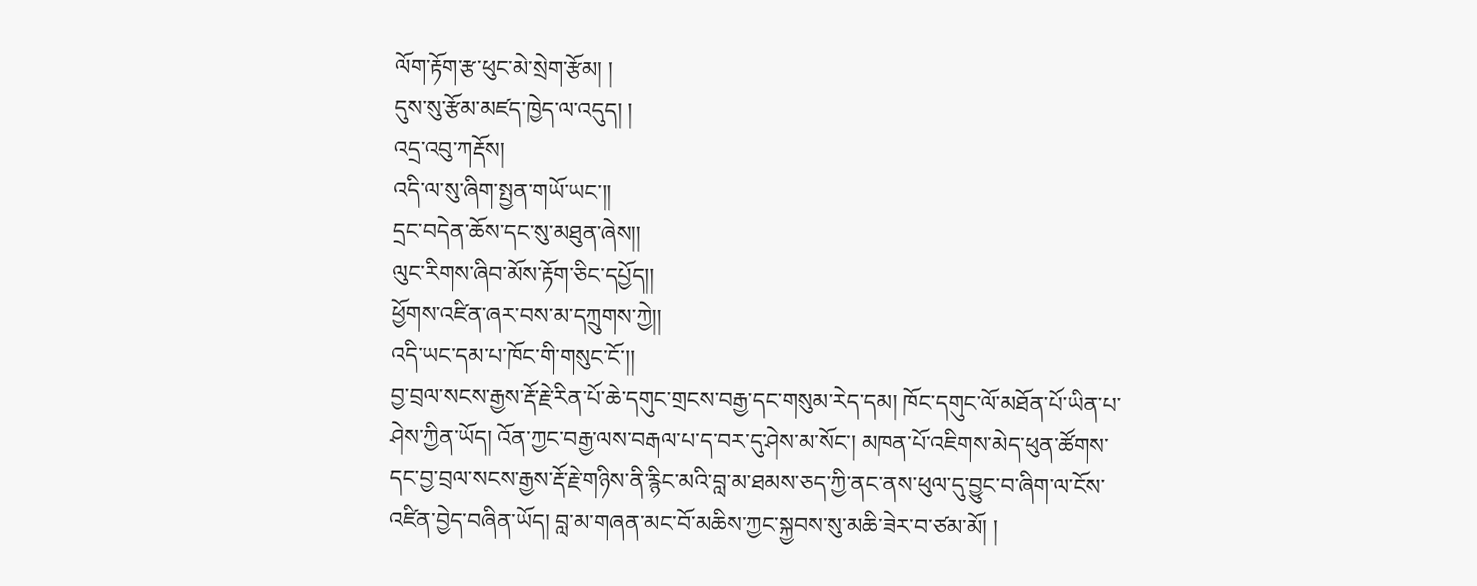ལོག་རྟོག་རྩ་ཕུང་མེ་སྲེག་རྩོམ། །
དུས་སུ་རྩོམ་མཛད་ཁྱེད་ལ་འདུད། །
འདྲ་འབུ་ཀརྡོས།
འདི་ལ་སུ་ཞིག་སྤྱན་གཡོ་ཡང་།།
དྲང་བདེན་ཆོས་དང་སུ་མཐུན་ཞེས།།
ལུང་རིགས་ཞིབ་མོས་རྟོག་ཅིང་དཔྱོད།།
ཕྱོགས་འཛིན་ཞར་བས་མ་དཀྲུགས་ཀྱེ།།
འདི་ཡང་དམ་པ་ཁོང་གི་གསུང་ངོ་།།
བྱ་བྲལ་སངས་རྒྱས་རྡོ་རྗེ་རིན་པོ་ཆེ་དགུང་གྲངས་བརྒྱ་དང་གསུམ་རེད་དམ། ཁོང་དགུང་ལོ་མཐོན་པོ་ཡིན་པ་ཤེས་ཀྱིན་ཡོད། འོན་ཀྱང་བརྒྱ་ལས་བརྒལ་པ་ད་བར་དུ་ཤེས་མ་སོང་། མཁན་པོ་འཇིགས་མེད་ཕུན་ཚོགས་དང་བྱ་བྲལ་སངས་རྒྱས་རྡོ་རྗེ་གཉིས་ནི་རྙིང་མའི་བླ་མ་ཐམས་ཅད་ཀྱི་ནང་ནས་ཕུལ་དུ་བྱུང་བ་ཞིག་ལ་ངོས་འཛིན་བྱེད་བཞིན་ཡོད། བླ་མ་གཞན་མང་བོ་མཆིས་ཀྱང་སྐྱབས་སུ་མཆི་ཟེར་བ་ཙམ་མོ། །